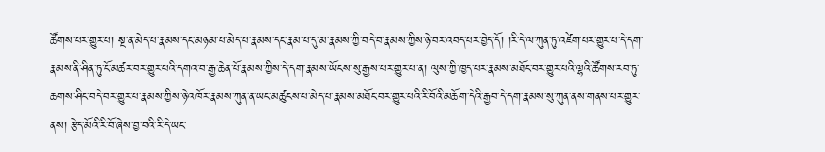ཚོགས་པར་གྱུར་པ། སྔ་ན་མེད་པ་རྣམས་དང་མཉམ་པ་མེད་པ་རྣམས་དང་རྣམ་པ་དུ་མ་རྣམས་ཀྱི་བདེ་བ་རྣམས་ཀྱིས་ཉེ་བར་འབད་པར་བྱེད་དོ། །རི་དེ་ལ་ཀུན་ཏུ་འཛེག་པར་གྱུར་པ་དེ་དག་རྣམས་ནི་ཤིན་ཏུ་ངོ་མཚར་བར་གྱུར་པའི་དགའ་བ་རྒྱ་ཆེན་པོ་རྣམས་ཀྱིས་དེ་དག་རྣམས་ཡོངས་སུ་རྒྱས་པར་གྱུར་པ་ན། ལུས་ཀྱི་ཁྱད་པར་རྣམས་མཐོང་བར་གྱུར་པའི་ལྷའི་ཚོགས་རབ་ཏུ་ཆགས་ཤིང་བདེ་བར་གྱུར་པ་རྣམས་ཀྱིས་ཉེ་འཁོར་རྣམས་ཀུན་ན་ཡང་མཚུངས་པ་མེད་པ་རྣམས་མཐོང་བར་གྱུར་པའི་རི་བོའི་མཆོག་དེའི་རྒྱབ་དེ་དག་རྣམས་སུ་ཀུན་ནས་གནས་པར་གྱུར་ནས། རྩེད་མོའི་རི་བོ་ཞེས་བྱ་བའི་རི་དེ་ཡང་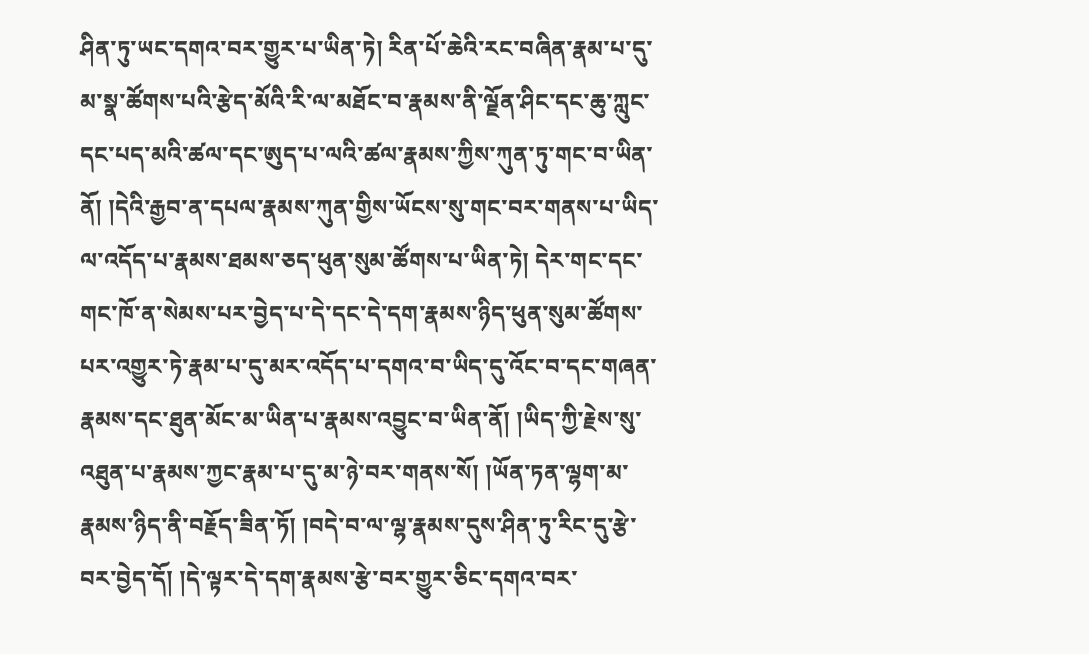ཤིན་ཏུ་ཡང་དགའ་བར་གྱུར་པ་ཡིན་ཏེ། རིན་པོ་ཆེའི་རང་བཞིན་རྣམ་པ་དུ་མ་སྣ་ཚོགས་པའི་རྩེད་མོའི་རི་ལ་མཐོང་བ་རྣམས་ནི་ལྗོན་ཤིང་དང་ཆུ་ཀླུང་དང་པད་མའི་ཚལ་དང་ཨུད་པ་ལའི་ཚལ་རྣམས་ཀྱིས་ཀུན་ཏུ་གང་བ་ཡིན་ནོ། །དེའི་རྒྱབ་ན་དཔལ་རྣམས་ཀུན་གྱིས་ཡོངས་སུ་གང་བར་གནས་པ་ཡིད་ལ་འདོད་པ་རྣམས་ཐམས་ཅད་ཕུན་སུམ་ཚོགས་པ་ཡིན་ཏེ། དེར་གང་དང་གང་ཁོ་ན་སེམས་པར་བྱེད་པ་དེ་དང་དེ་དག་རྣམས་ཉིད་ཕུན་སུམ་ཚོགས་པར་འགྱུར་ཏེ་རྣམ་པ་དུ་མར་འདོད་པ་དགའ་བ་ཡིད་དུ་འོང་བ་དང་གཞན་རྣམས་དང་ཐུན་མོང་མ་ཡིན་པ་རྣམས་འབྱུང་བ་ཡིན་ནོ། །ཡིད་ཀྱི་རྗེས་སུ་འཐུན་པ་རྣམས་ཀྱང་རྣམ་པ་དུ་མ་ཉེ་བར་གནས་སོ། །ཡོན་ཏན་ལྷག་མ་རྣམས་ཉིད་ནི་བརྗོད་ཟིན་ཏོ། །བདེ་བ་ལ་ལྷ་རྣམས་དུས་ཤིན་ཏུ་རིང་དུ་རྩེ་བར་བྱེད་དོ། །དེ་ལྟར་དེ་དག་རྣམས་རྩེ་བར་གྱུར་ཅིང་དགའ་བར་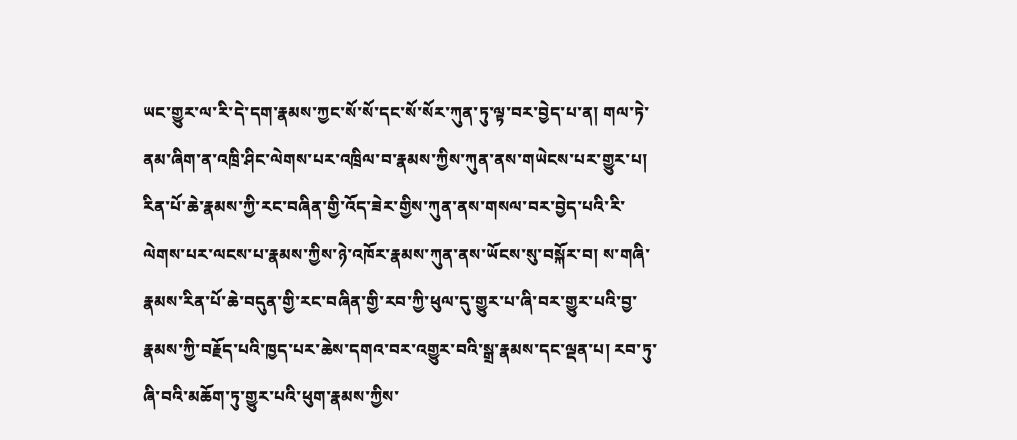ཡང་གྱུར་ལ་རི་དེ་དག་རྣམས་ཀྱང་སོ་སོ་དང་སོ་སོར་ཀུན་ཏུ་ལྟ་བར་བྱེད་པ་ན། གལ་ཏེ་ནམ་ཞིག་ན་འཁྲི་ཤིང་ལེགས་པར་འཁྲིལ་བ་རྣམས་ཀྱིས་ཀུན་ནས་གཡེངས་པར་གྱུར་པ། རིན་པོ་ཆེ་རྣམས་ཀྱི་རང་བཞིན་གྱི་འོད་ཟེར་གྱིས་ཀུན་ནས་གསལ་བར་བྱེད་པའི་རི་ལེགས་པར་ལངས་པ་རྣམས་ཀྱིས་ཉེ་འཁོར་རྣམས་ཀུན་ནས་ཡོངས་སུ་བསྐོར་བ། ས་གཞི་རྣམས་རིན་པོ་ཆེ་བདུན་གྱི་རང་བཞིན་གྱི་རབ་ཀྱི་ཕུལ་དུ་གྱུར་པ་ཞི་བར་གྱུར་པའི་བྱ་རྣམས་ཀྱི་བརྗོད་པའི་ཁྱད་པར་ཆེས་དགའ་བར་འགྱུར་བའི་སྒྲ་རྣམས་དང་ལྡན་པ། རབ་ཏུ་ཞི་བའི་མཆོག་ཏུ་གྱུར་པའི་ཕུག་རྣམས་ཀྱིས་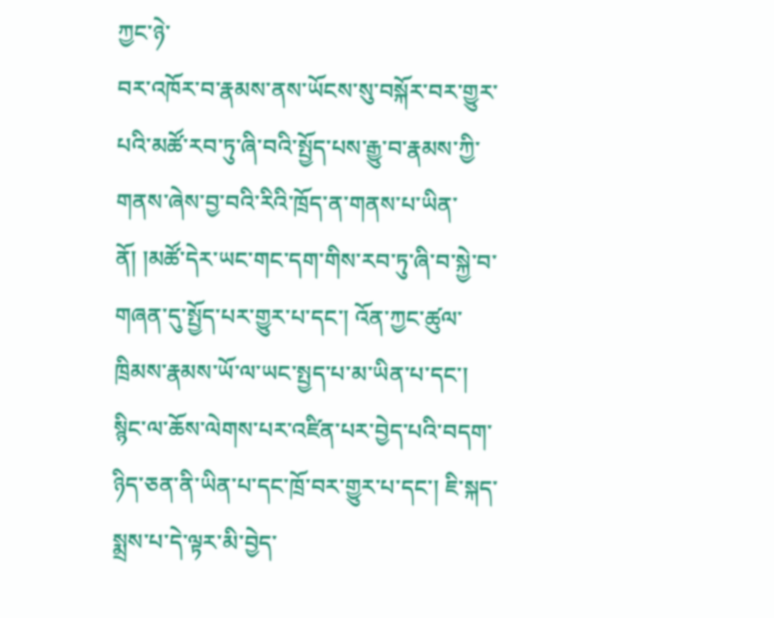ཀྱང་ཉེ་
བར་འཁོར་བ་རྣམས་ནས་ཡོངས་སུ་བསྐོར་བར་གྱུར་པའི་མཚོ་རབ་ཏུ་ཞི་བའི་སྤྱོད་པས་རྒྱུ་བ་རྣམས་ཀྱི་གནས་ཞེས་བྱ་བའི་རིའི་ཁྲོད་ན་གནས་པ་ཡིན་ནོ། །མཚོ་དེར་ཡང་གང་དག་གིས་རབ་ཏུ་ཞི་བ་སྐྱེ་བ་གཞན་དུ་སྤྱོད་པར་གྱུར་པ་དང་། འོན་ཀྱང་ཚུལ་ཁྲིམས་རྣམས་ཡོ་ལ་ཡང་སྤྱད་པ་མ་ཡིན་པ་དང་། སྙིང་ལ་ཆོས་ལེགས་པར་འཛིན་པར་བྱེད་པའི་བདག་ཉིད་ཅན་ནི་ཡིན་པ་དང་ཁྲོ་བར་གྱུར་པ་དང་། ཇི་སྐད་སྨྲས་པ་དེ་ལྟར་མི་བྱེད་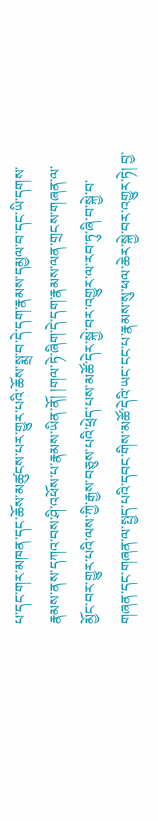པ་དང་གར་མཁན་དང་ཆོས་མཚུངས་པར་གྱུར་པའི་ཆོས་སྨྲ་བ་དེ་དག་རྣམས་དམྱལ་བ་དང་ཡི་དགས་རྣམས་ནས་དཀའ་བས་ཤི་འཕོས་པ་རྣམས་ཡིན་ནོ། །གལ་ཏེ་ཞིག་དེ་དག་རྣམས་ལན་གྲངས་གཞན་ལ་མྱོང་བར་གྱུར་པའི་ལས་ཀྱི་རྒྱས་བཅུས་པའི་ཕྲེད་པས་མཚོ་དེར་སྐྱེ་བར་འགྱུར་ལ་རབ་ཏུ་ཞི་བ་སྐྱེ་བ་གཞན་དང་གཞན་ལ་སྤྱད་པའི་དབང་གིས་མཚོ་དེའི་ཡང་ངང་པ་རྣམས་སུ་ཕལ་ཆེར་སྐྱེ་བར་འགྱུར་ཏེ། བྱ་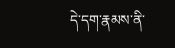དེ་དག་རྣམས་ནི་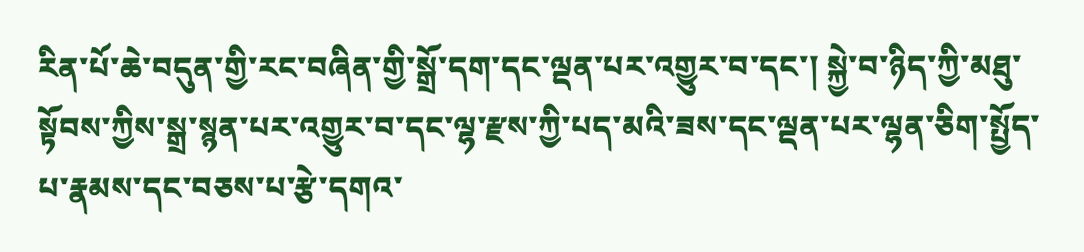རིན་པོ་ཆེ་བདུན་གྱི་རང་བཞིན་གྱི་སྒྲོ་དག་དང་ལྡན་པར་འགྱུར་བ་དང་། སྐྱེ་བ་ཉིད་ཀྱི་མཐུ་སྟོབས་ཀྱིས་སྒྲ་སྙན་པར་འགྱུར་བ་དང་ལྷ་རྫས་ཀྱི་པད་མའི་ཟས་དང་ལྡན་པར་ལྷན་ཅིག་སྤྱོད་པ་རྣམས་དང་བཅས་པ་རྩེ་དགའ་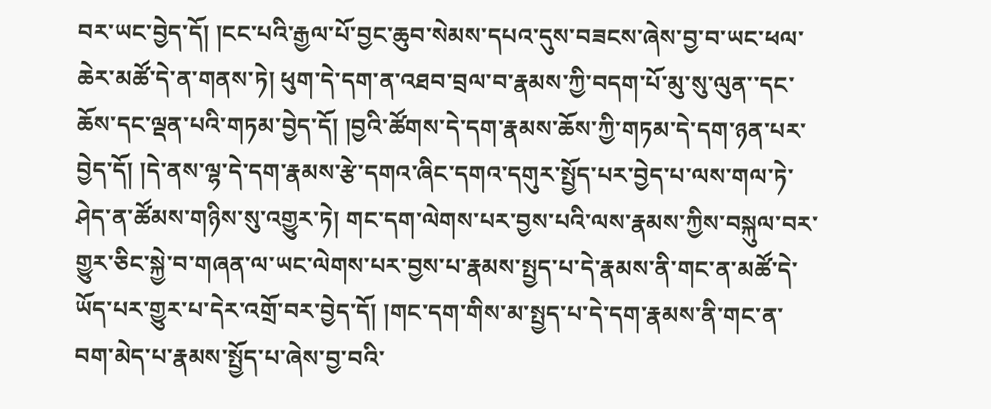བར་ཡང་བྱེད་དོ། །ངང་པའི་རྒྱལ་པོ་བྱང་ཆུབ་སེམས་དཔའ་དུས་བཟངས་ཞེས་བྱ་བ་ཡང་ཕལ་ཆེར་མཚོ་དེ་ན་གནས་ཏེ། ཕུག་དེ་དག་ན་འཐབ་བྲལ་བ་རྣམས་ཀྱི་བདག་པོ་མུ་སུ་ལུན་་དང་ཆོས་དང་ལྡན་པའི་གཏམ་བྱེད་དོ། །བྱའི་ཚོགས་དེ་དག་རྣམས་ཆོས་ཀྱི་གཏམ་དེ་དག་ཉན་པར་བྱེད་དོ། །དེ་ནས་ལྷ་དེ་དག་རྣམས་རྩེ་དགའ་ཞིང་དགའ་དགུར་སྤྱོད་པར་བྱེད་པ་ལས་གལ་ཏེ་ཤེད་ན་ཚོམས་གཉིས་སུ་འགྱུར་ཏེ། གང་དག་ལེགས་པར་བྱས་པའི་ལས་རྣམས་ཀྱིས་བསྐུལ་བར་གྱུར་ཅིང་སྐྱེ་བ་གཞན་ལ་ཡང་ལེགས་པར་བྱས་པ་རྣམས་སྤྱད་པ་དེ་རྣམས་ནི་གང་ན་མཚོ་དེ་ཡོད་པར་གྱུར་པ་དེར་འགྲོ་བར་བྱེད་དོ། །གང་དག་གིས་མ་སྤྱད་པ་དེ་དག་རྣམས་ནི་གང་ན་བག་མེད་པ་རྣམས་སྤྱོད་པ་ཞེས་བྱ་བའི་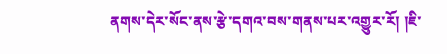ནགས་དེར་སོང་ནས་རྩེ་དགའ་བས་གནས་པར་འགྱུར་རོ། །ཇི་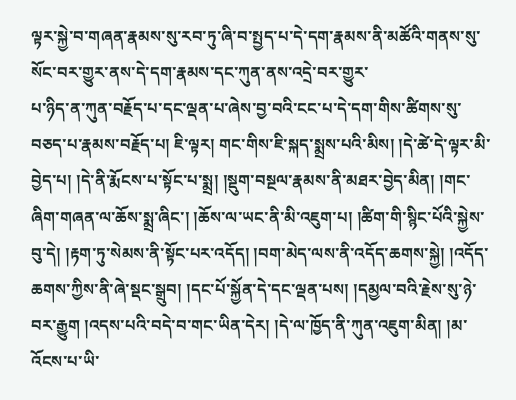ལྟར་སྐྱེ་བ་གཞན་རྣམས་སུ་རབ་ཏུ་ཞི་བ་སྤྱད་པ་དེ་དག་རྣམས་ནི་མཚོའི་གནས་སུ་སོང་བར་གྱུར་ནས་དེ་དག་རྣམས་དང་ཀུན་ནས་འདྲེ་བར་གྱུར་
པ་ཉིད་ན་ཀུན་བརྗོད་པ་དང་ལྡན་པ་ཞེས་བྱ་བའི་ངང་པ་དེ་དག་གིས་ཚིགས་སུ་བཅད་པ་རྣམས་བརྗོད་པ། ཇི་ལྟར། གང་གིས་ཇི་སྐད་སྨྲས་པའི་མིས། །དེ་ཚེ་དེ་ལྟར་མི་བྱེད་པ། །དེ་ནི་རྨོངས་པ་སྟོང་པ་སྨྲ། །སྡུག་བསྔལ་རྣམས་ནི་མཐར་བྱེད་མིན། །གང་ཞིག་གཞན་ལ་ཆོས་སྨྲ་ཞིང་། །ཆོས་ལ་ཡང་ནི་མི་འཇུག་པ། །ཚིག་གི་སྙིང་པོའི་སྐྱེས་བུ་དེ། །རྟག་ཏུ་སེམས་ནི་སྟོང་པར་འདོད། །བག་མེད་ལས་ནི་འདོད་ཆགས་སྐྱེ། །འདོད་ཆགས་ཀྱིས་ནི་ཞེ་སྡང་སྒྲུབ། །དང་པོ་སྐྱོན་དེ་དང་ལྡན་པས། །དམྱལ་བའི་རྗེས་སུ་ཉེ་བར་རྒྱུག །འདས་པའི་བདེ་བ་གང་ཡིན་དེར། །དེ་ལ་ཁྱོད་ནི་ཀུན་འཇུག་མིན། །མ་འོངས་པ་ཡི་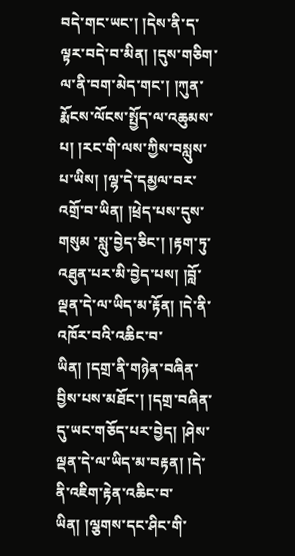བདེ་གང་ཡང་། །དེས་ནི་ད་ལྟར་བདེ་བ་མིན། །དུས་གཅིག་ལ་ནི་བག་མེད་གང་། །ཀུན་རྨོངས་ལོངས་སྤྱོད་ལ་འཆུམས་པ། །རང་གི་ལས་ཀྱིས་བསླུས་ པ་ཡིས། །ལྷ་དེ་དམྱལ་བར་འགྲོ་བ་ཡིན། །ཕྲེད་པས་དུས་གསུམ ་སླུ་བྱེད་ཅིང་། །རྟག་ཏུ་འཐུན་པར་མི་བྱེད་པས། །བློ་ལྡན་དེ་ལ་ཡིད་མ་རྟོན། །དེ་ནི་འཁོར་བའི་འཆིང་བ་ཡིན། །དགྲ་ནི་གཉེན་བཞིན་བྱིས་པས་མཐོང་། །དགྲ་བཞིན་དུ་ཡང་གཅོད་པར་བྱེད། །ཤེས་ལྡན་དེ་ལ་ཡིད་མ་བརྟན། །དེ་ནི་འཇིག་རྟེན་འཆིང་བ་ཡིན། །ལྕགས་དང་ཤིང་གི་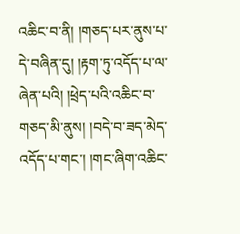འཆིང་བ་ནི། །གཅད་པར་ནུས་པ་དེ་བཞིན་དུ། །རྟག་ཏུ་འདོད་པ་ལ་ཞེན་པའི། །ཕྲེད་པའི་འཆིང་བ་གཅད་མི་ནུས། །བདེ་བ་ཟད་མེད་འདོད་པ་གང་། །གང་ཞིག་འཆིང་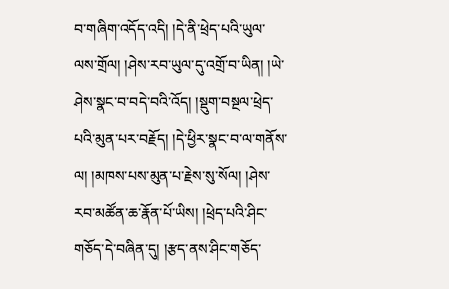བ་གཞིག་འདོད་འདི། །དེ་ནི་ཕྲེད་པའི་ཡུལ་ལས་གྲོལ། །ཤེས་རབ་ཡུལ་དུ་འགྲོ་བ་ཡིན། །ཡེ་ཤེས་སྣང་བ་བདེ་བའི་འོད། །སྡུག་བསྔལ་ཕྲེད་པའི་མུན་པར་བརྗོད། །དེ་ཕྱིར་སྣང་བ་ལ་གནོས་ལ། །མཁས་པས་མུན་པ་རྗེས་སུ་སོལ། །ཤེས་རབ་མཚོན་ཆ་རྣོན་པོ་ཡིས། །ཕྲེད་པའི་ཤིང་གཅོད་དེ་བཞིན་དུ། །རྩད་ནས་ཤིང་གཅོད་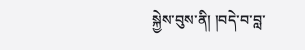སྐྱེས་བུས་ནི། །བདེ་བ་བླ་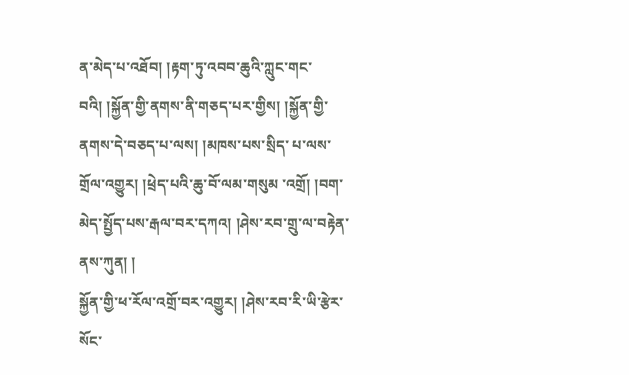ན་མེད་པ་འཐོབ། །རྟག་ཏུ་འབབ་ཆུའི་ཀླུང་གང་བའི། །སྐྱོན་གྱི་ནགས་ནི་གཅད་པར་གྱིས། །སྐྱོན་གྱི་ནགས་དེ་བཅད་པ་ལས། །མཁས་པས་སྲིད་ པ་ལས་གྲོལ་འགྱུར། །ཕྲེད་པའི་ཆུ་བོ་ལམ་གསུམ ་འགྲོ། །བག་མེད་སྤྱོད་པས་རྒལ་བར་དཀའ། །ཤེས་རབ་གྲུ་ལ་བརྟེན་ནས་ཀུན། །
སྐྱོན་གྱི་ཕ་རོལ་འགྲོ་བར་འགྱུར། །ཤེས་རབ་རི་ཡི་རྩེར་སོང་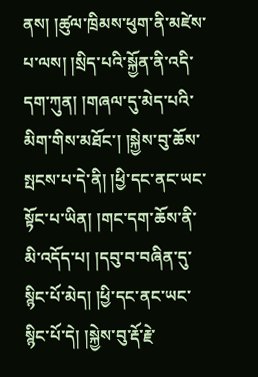ནས། །ཚུལ་ཁྲིམས་ཕུག་ནི་མཛེས་པ་ལས། །སྲིད་པའི་སྐྱོན་ནི་འདི་དག་ཀུན། །གཞལ་དུ་མེད་པའི་མིག་གིས་མཐོང་། །སྐྱེས་བུ་ཆོས་སྤངས་པ་དེ་ནི། །ཕྱི་དང་ནང་ཡང་སྟོང་པ་ཡིན། །གང་དག་ཆོས་ནི་མི་འདོད་པ། །དབུ་བ་བཞིན་དུ་སྙིང་པོ་མེད། །ཕྱི་དང་ནང་ཡང་སྙིང་པོ་དེ། །སྐྱེས་བུ་རྡོ་རྗེ་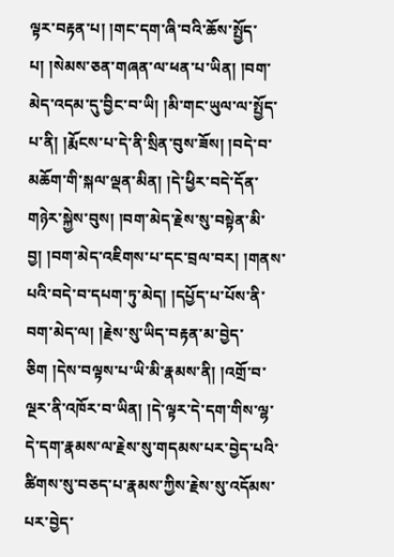ལྟར་བརྟན་པ། །གང་དག་ཞི་བའི་ཆོས་སྤྱོད་པ། །སེམས་ཅན་གཞན་ལ་ཕན་པ་ཡིན། །བག་མེད་འདམ་དུ་བྱིང་བ་ཡི། །མི་གང་ཡུལ་ལ་སྤྱོད་པ་ནི། །རྨོངས་པ་དེ་ནི་སྲིན་བུས་ཟོས། །བདེ་བ་མཆོག་གི་སྐལ་ལྡན་མིན། །དེ་ཕྱིར་བདེ་དོན་གཉེར་སྐྱེས་བུས། །བག་མེད་རྗེས་སུ་བསྟེན་མི་བྱ། །བག་མེད་འཇིགས་པ་དང་བྲལ་བར། །གནས་པའི་བདེ་བ་དཔག་ཏུ་མེད། །དཔྱོད་པ་པོས་ནི་བག་མེད་ལ། །རྗེས་སུ་ཡིད་བརྟན་མ་བྱེད་ཅིག །དེས་བལྟས་པ་ཡི་མི་རྣམས་ནི། །འགྲོ་བ་ལྔར་ནི་འཁོར་བ་ཡིན། །དེ་ལྟར་དེ་དག་གིས་ལྷ་དེ་དག་རྣམས་ལ་རྗེས་སུ་གདམས་པར་བྱེད་པའི་ཚིགས་སུ་བཅད་པ་རྣམས་ཀྱིས་རྗེས་སུ་འདོམས་པར་བྱེད་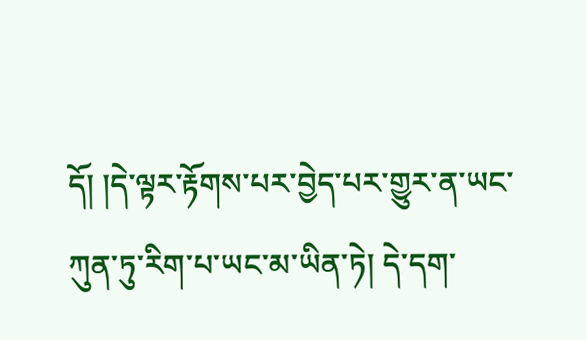དོ། །དེ་ལྟར་རྟོགས་པར་བྱེད་པར་གྱུར་ན་ཡང་ཀུན་ཏུ་རིག་པ་ཡང་མ་ཡིན་ཏེ། དེ་དག་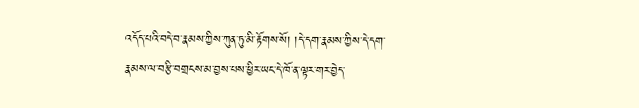འདོད་པའི་བདེ་བ་རྣམས་ཀྱིས་ཀུན་ཏུ་མི་རྟོགས་སོ། །དེ་དག་རྣམས་ཀྱིས་དེ་དག་རྣམས་ལ་བརྩི་བགྲངས་མ་བྱས་པས་ཕྱིར་ཡང་དེ་ཁོ་ན་ལྟར་གར་བྱེད་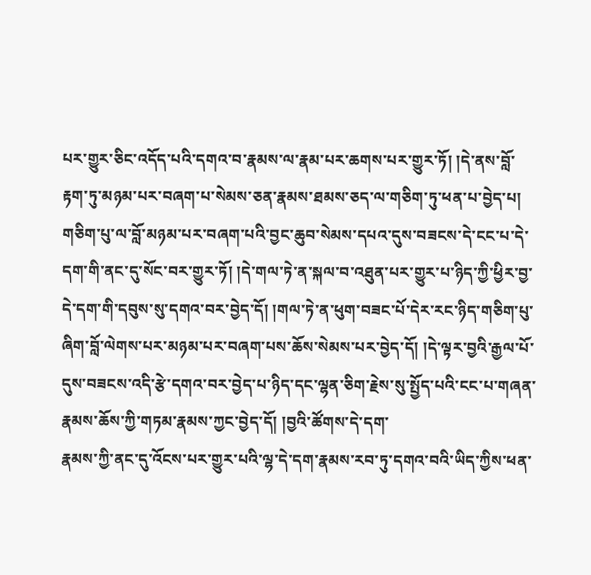པར་གྱུར་ཅིང་འདོད་པའི་དགའ་བ་རྣམས་ལ་རྣམ་པར་ཆགས་པར་གྱུར་ཏོ། །དེ་ནས་བློ་རྟག་ཏུ་མཉམ་པར་བཞག་པ་སེམས་ཅན་རྣམས་ཐམས་ཅད་ལ་གཅིག་ཏུ་ཕན་པ་བྱེད་པ། གཅིག་པུ་ལ་བློ་མཉམ་པར་བཞག་པའི་བྱང་ཆུབ་སེམས་དཔའ་དུས་བཟངས་དེ་ངང་པ་དེ་དག་གི་ནང་དུ་སོང་བར་གྱུར་ཏོ། །དེ་གལ་ཏེ་ན་སྐལ་བ་འཐུན་པར་གྱུར་པ་ཉིད་ཀྱི་ཕྱིར་བྱ་དེ་དག་གི་དབུས་སུ་དགའ་བར་བྱེད་དོ། །གལ་ཏེ་ན་ཕུག་བཟང་པོ་དེར་རང་ཉིད་གཅིག་པུ་ཞིག་བློ་ལེགས་པར་མཉམ་པར་བཞག་པས་ཆོས་སེམས་པར་བྱེད་དོ། །དེ་ལྟར་བྱའི་རྒྱལ་པོ་དུས་བཟངས་འདི་རྩེ་དགའ་བར་བྱེད་པ་ཉིད་དང་ལྷན་ཅིག་རྗེས་སུ་སྤྱོད་པའི་ངང་པ་གཞན་རྣམས་ཆོས་ཀྱི་གཏམ་རྣམས་ཀྱང་བྱེད་དོ། །བྱའི་ཚོགས་དེ་དག་
རྣམས་ཀྱི་ནང་དུ་འོངས་པར་གྱུར་པའི་ལྷ་དེ་དག་རྣམས་རབ་ཏུ་དགའ་བའི་ཡིད་ཀྱིས་ཕན་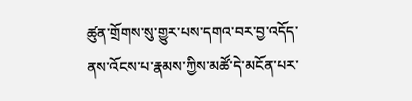ཚུན་གྲོགས་སུ་གྱུར་པས་དགའ་བར་བྱ་འདོད་ནས་འོངས་པ་རྣམས་ཀྱིས་མཚོ་དེ་མངོན་པར་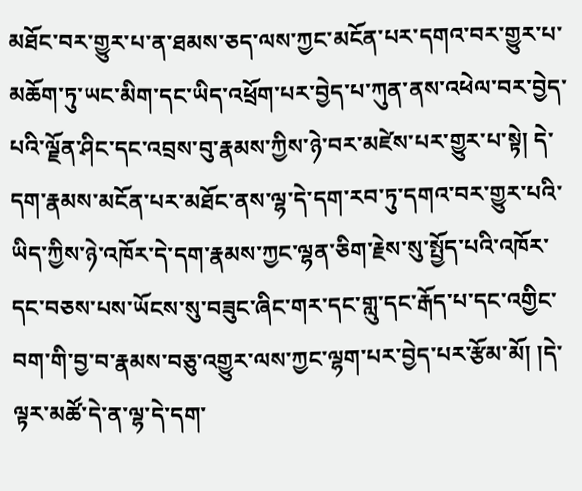མཐོང་བར་གྱུར་པ་ན་ཐམས་ཅད་ལས་ཀྱང་མངོན་པར་དགའ་བར་གྱུར་པ་མཆོག་ཏུ་ཡང་མིག་དང་ཡིད་འཕྲོག་པར་བྱེད་པ་ཀུན་ནས་འཕེལ་བར་བྱེད་པའི་ལྗོན་ཤིང་དང་འབྲས་བུ་རྣམས་ཀྱིས་ཉེ་བར་མཛེས་པར་གྱུར་པ་སྟེ། དེ་དག་རྣམས་མངོན་པར་མཐོང་ནས་ལྷ་དེ་དག་རབ་ཏུ་དགའ་བར་གྱུར་པའི་ཡིད་ཀྱིས་ཉེ་འཁོར་དེ་དག་རྣམས་ཀྱང་ལྷན་ཅིག་རྗེས་སུ་སྤྱོད་པའི་འཁོར་དང་བཅས་པས་ཡོངས་སུ་བཟུང་ཞིང་གར་དང་གླུ་དང་རྒོད་པ་དང་འགྱིང་བག་གི་བྱ་བ་རྣམས་བཅུ་འགྱུར་ལས་ཀྱང་ལྷག་པར་བྱེད་པར་རྩོམ་མོ། །དེ་ལྟར་མཚོ་དེ་ན་ལྷ་དེ་དག་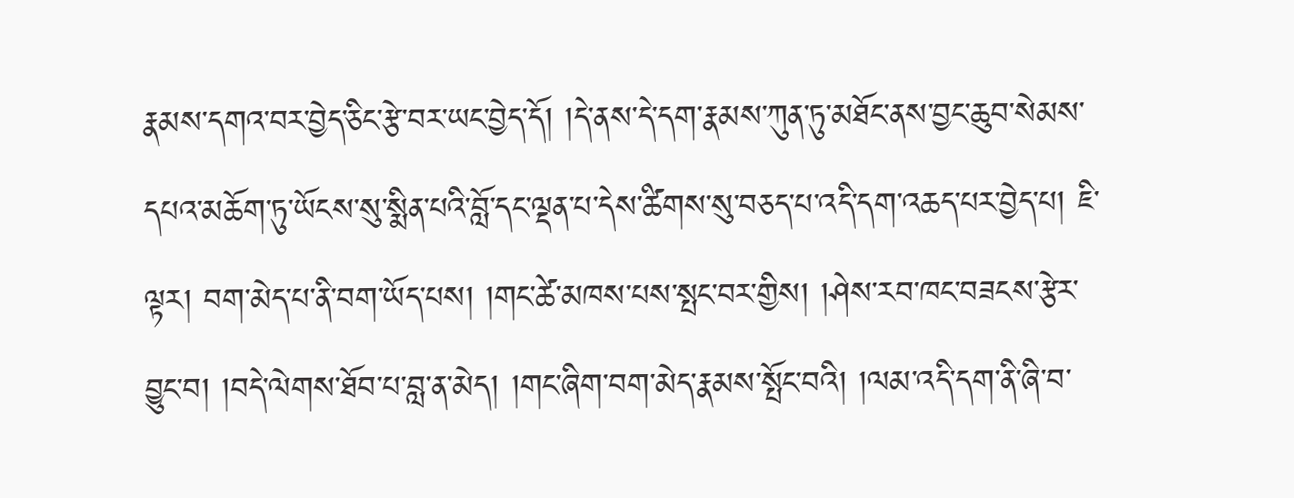རྣམས་དགའ་བར་བྱེད་ཅིང་རྩེ་བར་ཡང་བྱེད་དོ། །དེ་ནས་དེ་དག་རྣམས་ཀུན་ཏུ་མཐོང་ནས་བྱང་ཆུབ་སེམས་དཔའ་མཆོག་ཏུ་ཡོངས་སུ་སྨིན་པའི་བློ་དང་ལྡན་པ་དེས་ཚིགས་སུ་བཅད་པ་འདི་དག་འཆད་པར་བྱེད་པ། ཇི་ལྟར། བག་མེད་པ་ནི་བག་ཡོད་པས། །གང་ཚེ་མཁས་པས་སྤང་བར་གྱིས། །ཤེས་རབ་ཁང་བཟངས་རྩེར་བྱུང་བ། །བདེ་ལེགས་ཐོབ་པ་བླ་ན་མེད། །གང་ཞིག་བག་མེད་རྣམས་སྤོང་བའི། །ལམ་འདི་དག་ནི་ཞི་བ་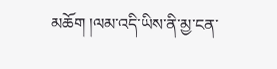མཆོག །ལམ་འདི་ཡིས་ནི་མྱ་ངན་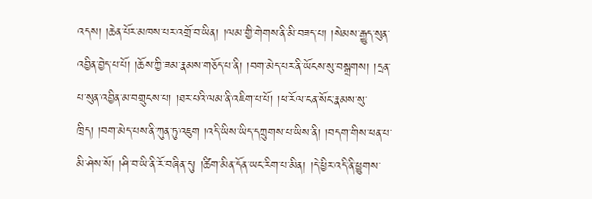འདས། །ཆེན་པོར་མཁས་པར་འགྲོ་བ་ཡིན། །ལམ་གྱི་གེགས་ནི་མི་བཟད་པ། །སེམས་རྒྱུད་སུན་འབྱིན་བྱེད་པ་པོ། །ཆོས་ཀྱི་ཟམ་རྣམས་གཅོད་པ་ནི། །བག་མེད་པར་ནི་ཡོངས་སུ་བསྒྲགས། །དྲན་པ་སུན་འབྱིན་མ་བགྲུངས་པ། །ཐར་པའི་ལམ་ནི་འཇིག་པ་པོ། །ཕ་རོལ་ངན་སོང་རྣམས་སུ་ཁྲིད། །བག་མེད་པས་ནི་ཀུན་ཏུ་འཇུག །འདི་ཡིས་ཡིད་དཀྲུགས་པ་ཡིས་ནི། །བདག་གིས་ཕན་པ་མི་ཤེས་སོ། །ཤི་བ་ཡི་ནི་རོ་བཞིན་དུ། །ཚིག་མིན་དོན་ཡང་རིག་པ་མིན། །དེ་ཕྱིར་འདི་ནི་ཕྱུགས་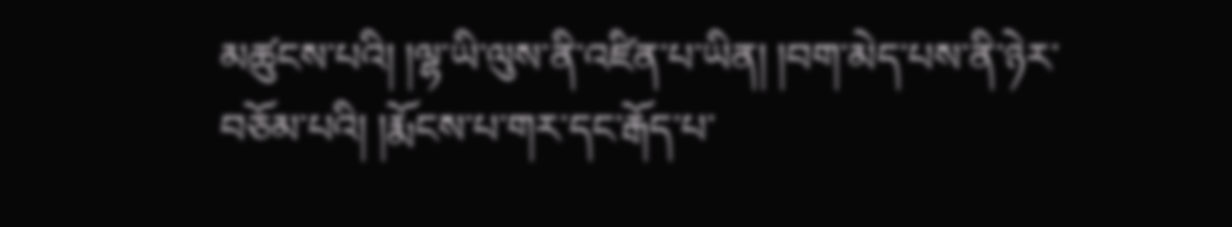མཚུངས་པའི། །ལྷ་ཡི་ལུས་ནི་འཛིན་པ་ཡིན། །བག་མེད་པས་ནི་ཉེར་བཅོམ་པའི། །རྨོངས་པ་གར་དང་རྒོད་པ་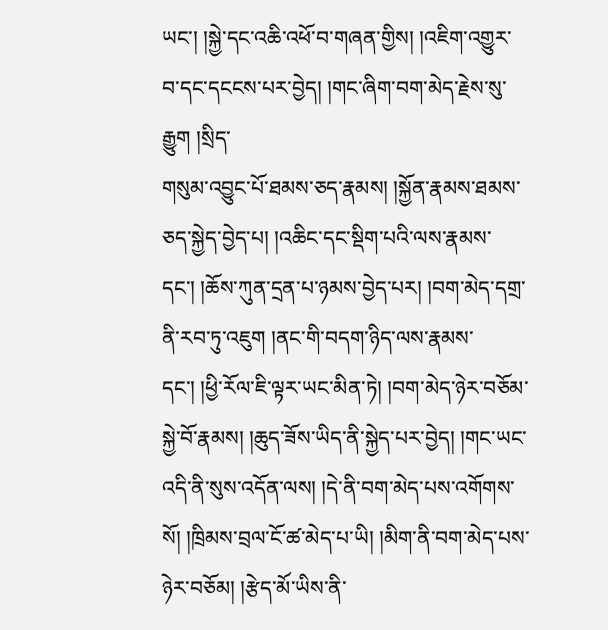ཡང་། །སྐྱེ་དང་འཆི་འཕོ་བ་གཞན་གྱིས། །འཇིག་འགྱུར་བ་དང་དངངས་པར་བྱེད། །གང་ཞིག་བག་མེད་རྗེས་སུ་རྒྱུག །སྲིད་
གསུམ་འབྱུང་པོ་ཐམས་ཅད་རྣམས། །སྐྱོན་རྣམས་ཐམས་ཅད་སྐྱེད་བྱེད་པ། །འཆིང་དང་སྡིག་པའི་ལས་རྣམས་དང་། །ཆོས་ཀུན་དྲན་པ་ཉམས་བྱེད་པར། །བག་མེད་དགྲ་ནི་རབ་ཏུ་འཇུག །ནང་གི་བདག་ཉིད་ལས་རྣམས་དང་། །ཕྱི་རོལ་ཇི་ལྟར་ཡང་མིན་ཏེ། །བག་མེད་ཉེར་བཅོམ་སྐྱེ་བོ་རྣམས། །ཆུད་ཟོས་ཡིད་ནི་སྐྱེད་པར་བྱེད། །གང་ཡང་འདི་ནི་སུས་འདོན་ལས། །དེ་ནི་བག་མེད་པས་འགོགས་སོ། །ཁྲིམས་བྲལ་ངོ་ཚ་མེད་པ་ཡི། །མིག་ནི་བག་མེད་པས་ཉེར་བཅོམ། །རྩེད་མོ་ཡིས་ནི་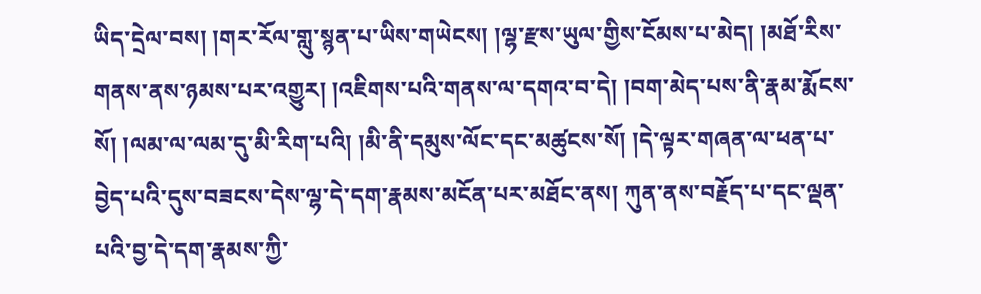ཡིད་དྲེལ་བས། །གར་རོལ་གླུ་སྙན་པ་ཡིས་གཡེངས། །ལྷ་རྫས་ཡུལ་གྱིས་ངོམས་པ་མེད། །མཐོ་རིས་གནས་ནས་ཉམས་པར་འགྱུར། །འཇིགས་པའི་གནས་ལ་དགའ་བ་དེ། །བག་མེད་པས་ནི་རྣམ་རྨོངས་སོ། །ལམ་ལ་ལམ་དུ་མི་རིག་པའི། །མི་ནི་དམུས་ལོང་དང་མཚུངས་སོ། །དེ་ལྟར་གཞན་ལ་ཕན་པ་བྱེད་པའི་དུས་བཟངས་དེས་ལྷ་དེ་དག་རྣམས་མངོན་པར་མཐོང་ནས། ཀུན་ནས་བརྗོད་པ་དང་ལྡན་པའི་བྱ་དེ་དག་རྣམས་ཀྱི་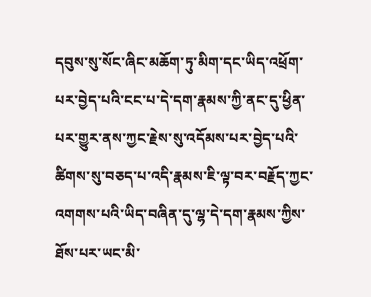དབུས་སུ་སོང་ཞིང་མཆོག་ཏུ་མིག་དང་ཡིད་འཕྲོག་པར་བྱེད་པའི་ངང་པ་དེ་དག་རྣམས་ཀྱི་ནང་དུ་ཕྱིན་པར་གྱུར་ནས་ཀྱང་རྗེས་སུ་འདོམས་པར་བྱེད་པའི་ཚིགས་སུ་བཅད་པ་འདི་རྣམས་ཇི་ལྟ་བར་བརྗོད་ཀྱང་འགགས་པའི་ཡིད་བཞིན་དུ་ལྷ་དེ་དག་རྣམས་ཀྱིས་ཐོས་པར་ཡང་མི་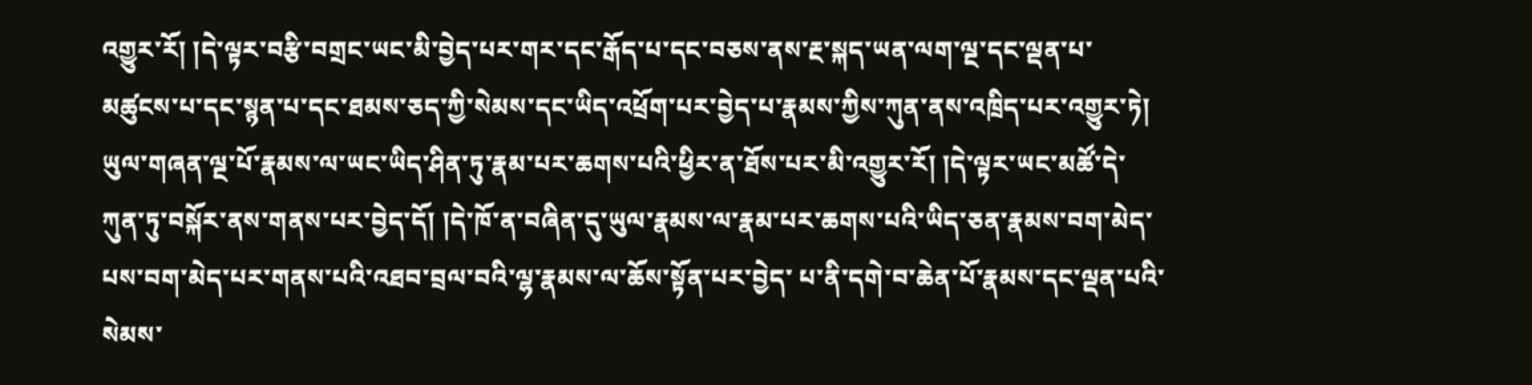འགྱུར་རོ། །དེ་ལྟར་བརྩི་བགྲང་ཡང་མི་བྱེད་པར་གར་དང་རྒོད་པ་དང་བཅས་ནས་རྔ་སྐད་ཡན་ལག་ལྔ་དང་ལྡན་པ་མཚུངས་པ་དང་སྙན་པ་དང་ཐམས་ཅད་ཀྱི་སེམས་དང་ཡིད་འཕྲོག་པར་བྱེད་པ་རྣམས་ཀྱིས་ཀུན་ནས་འཁྲིད་པར་འགྱུར་ཏེ། ཡུལ་གཞན་ལྔ་པོ་རྣམས་ལ་ཡང་ཡིད་ཤིན་ཏུ་རྣམ་པར་ཆགས་པའི་ཕྱིར་ན་ཐོས་པར་མི་འགྱུར་རོ། །དེ་ལྟར་ཡང་མཚོ་དེ་ཀུན་ཏུ་བསྐོར་ནས་གནས་པར་བྱེད་དོ། །དེ་ཁོ་ན་བཞིན་དུ་ཡུལ་རྣམས་ལ་རྣམ་པར་ཆགས་པའི་ཡིད་ཅན་རྣམས་བག་མེད་པས་བག་མེད་པར་གནས་པའི་འཐབ་བྲལ་བའི་ལྷ་རྣམས་ལ་ཆོས་སྟོན་པར་བྱེད་ པ་ནི་དགེ་བ་ཆེན་པོ་རྣམས་དང་ལྡན་པའི་སེམས་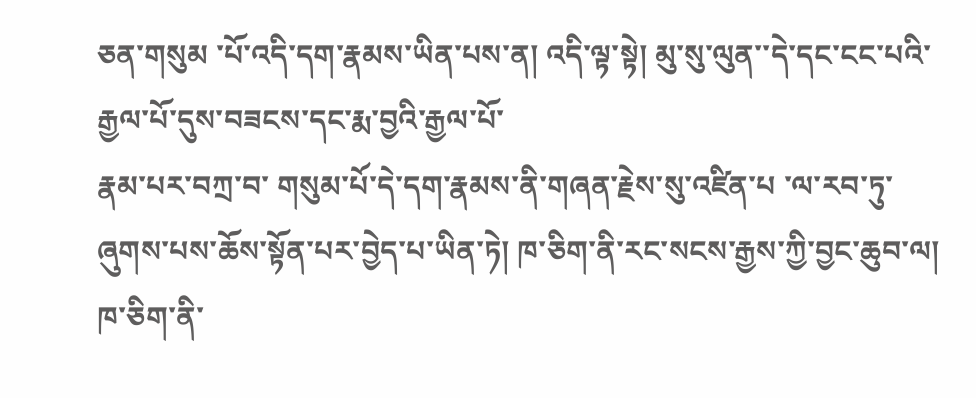ཅན་གསུམ ་པོ་འདི་དག་རྣམས་ཡིན་པས་ན། འདི་ལྟ་སྟེ། མུ་སུ་ལུན་་དེ་དང་ངང་པའི་རྒྱལ་པོ་དུས་བཟངས་དང་རྨ་བྱའི་རྒྱལ་པོ་
རྣམ་པར་བཀྲ་བ་ གསུམ་པོ་དེ་དག་རྣམས་ནི་གཞན་རྗེས་སུ་འཛིན་པ ་ལ་རབ་ཏུ་ཞུགས་པས་ཆོས་སྟོན་པར་བྱེད་པ་ཡིན་ཏེ། ཁ་ཅིག་ནི་རང་སངས་རྒྱས་ཀྱི་བྱང་ཆུབ་ལ། ཁ་ཅིག་ནི་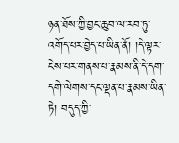ཉན་ཐོས་ཀྱི་བྱང་ཆུབ་ལ་རབ་ཏུ་འགོད་པར་བྱེད་པ་ཡིན་ནོ། །དེ་ལྟར་ངེས་པར་གནས་པ་རྣམས་ནི་དེ་དག་དགེ་ལེགས་དང་ལྡན་པ་རྣམས་ཡིན་ཏེ། བདུད་ཀྱི་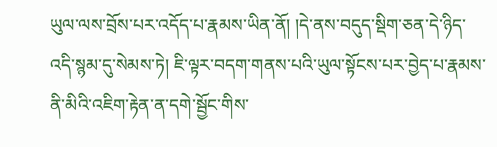ཡུལ་ལས་བྲོས་པར་འདོད་པ་རྣམས་ཡིན་ནོ། །དེ་ནས་བདུད་སྡིག་ཅན་དེ་ཉིད་འདི་སྙམ་དུ་སེམས་ཏེ། ཇི་ལྟར་བདག་གནས་པའི་ཡུལ་སྟོངས་པར་བྱེད་པ་རྣམས་ནི་མིའི་འཇིག་རྟེན་ན་དགེ་སྦྱོང་གིས་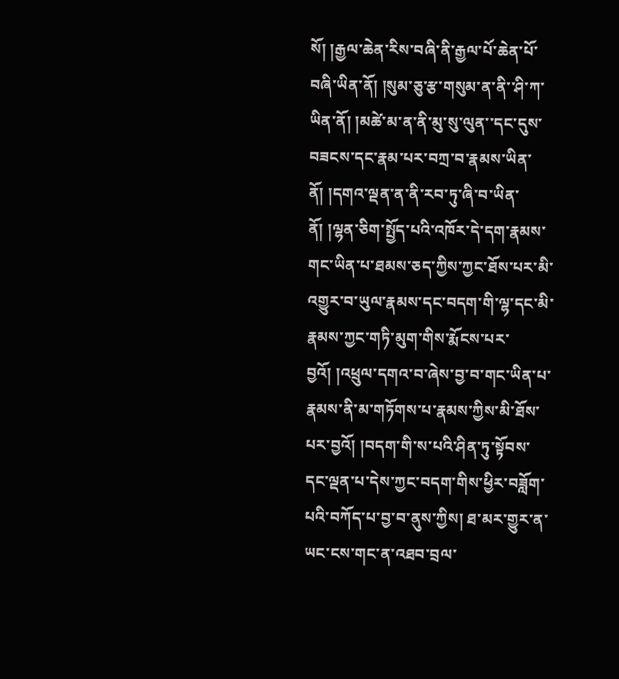སོ། །རྒྱལ་ཆེན་རིས་བཞི་ནི་རྒྱལ་པོ་ཆེན་པོ་བཞི་ཡིན་ནོ། །སུམ་ཅུ་རྩ་གསུམ་ན་ནི་་ཤི་ཀ་ཡིན་ནོ། །མཚེ་མ་ན་ནི་མུ་སུ་ལུན་་དང་དུས་བཟངས་དང་རྣམ་པར་བཀྲ་བ་རྣམས་ཡིན་ནོ། །དགའ་ལྡན་ན་ནི་རབ་ཏུ་ཞི་བ་ཡིན་ནོ། །ལྷན་ཅིག་སྤྱོད་པའི་འཁོར་དེ་དག་རྣམས་གང་ཡིན་པ་ཐམས་ཅད་ཀྱིས་ཀྱང་ཐོས་པར་མི་འགྱུར་བ་ཡུལ་རྣམས་དང་བདག་གི་ལྷ་དང་མི་རྣམས་ཀྱང་གཏི་མུག་གིས་རྨོངས་པར་བྱའོ། །འཕྲུལ་དགའ་བ་ཞེས་བྱ་བ་གང་ཡིན་པ་རྣམས་ནི་མ་གཏོགས་པ་རྣམས་ཀྱིས་མི་ཐོས་པར་བྱའོ། །བདག་གི་ས་པའི་ཤིན་ཏུ་སྟོབས་དང་ལྡན་པ་དེས་ཀྱང་བདག་གིས་ཕྱིར་བཟློག་པའི་བཀོད་པ་བྱ་བ་ནུས་ཀྱིས། ཐ་མར་གྱུར་ན་ཡང་ངས་གང་ན་འཐབ་བྲལ་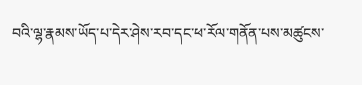བའི་ལྷ་རྣམས་ཡོད་པ་དེར་ཤེས་རབ་དང་ཕ་རོལ་གནོན་པས་མཚུངས་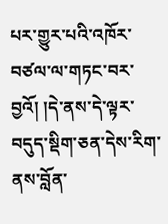པར་གྱུར་པའི་འཁོར་བཙལ་ལ་གཏང་བར་བྱའོ། །དེ་ནས་དེ་ལྟར་བདུད་སྡིག་ཅན་དེས་རིག་ནས་བློན་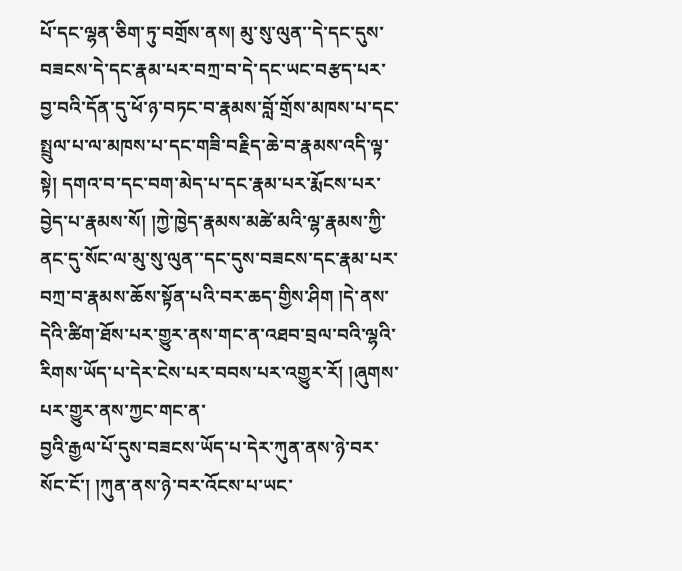པོ་དང་ལྷན་ཅིག་ཏུ་བགྲོས་ནས། མུ་སུ་ལུན་་དེ་དང་དུས་བཟངས་དེ་དང་རྣམ་པར་བཀྲ་བ་དེ་དང་ཡང་བརྩད་པར་བྱ་བའི་དོན་དུ་ཕོ་ཉ་བཏང་བ་རྣམས་བློ་གྲོས་མཁས་པ་དང་སྤྲུལ་པ་ལ་མཁས་པ་དང་གཟི་བརྗིད་ཆེ་བ་རྣམས་འདི་ལྟ་སྟེ། དགའ་བ་དང་བག་མེད་པ་དང་རྣམ་པར་རྨོངས་པར་བྱེད་པ་རྣམས་སོ། །ཀྱེ་ཁྱེད་རྣམས་མཚེ་མའི་ལྷ་རྣམས་ཀྱི་ནང་དུ་སོང་ལ་མུ་སུ་ལུན་་དང་དུས་བཟངས་དང་རྣམ་པར་བཀྲ་བ་རྣམས་ཆོས་སྟོན་པའི་བར་ཆད་གྱིས་ཤིག །དེ་ནས་དེའི་ཚིག་ཐོས་པར་གྱུར་ནས་གང་ན་འཐབ་བྲལ་བའི་ལྷའི་རིགས་ཡོད་པ་དེར་ངེས་པར་བབས་པར་འགྱུར་རོ། །ཞུགས་པར་གྱུར་ནས་ཀྱང་གང་ན་
བྱའི་རྒྱལ་པོ་དུས་བཟངས་ཡོད་པ་དེར་ཀུན་ནས་ཉེ་བར་སོང་ངོ་། །ཀུན་ནས་ཉེ་བར་འོངས་པ་ཡང་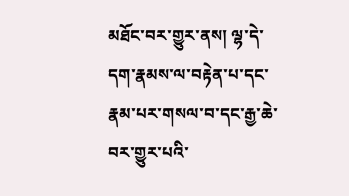མཐོང་བར་གྱུར་ནས། ལྷ་དེ་དག་རྣམས་ལ་བརྟེན་པ་དང་རྣམ་པར་གསལ་བ་དང་རྒྱ་ཆེ་བར་གྱུར་པའི་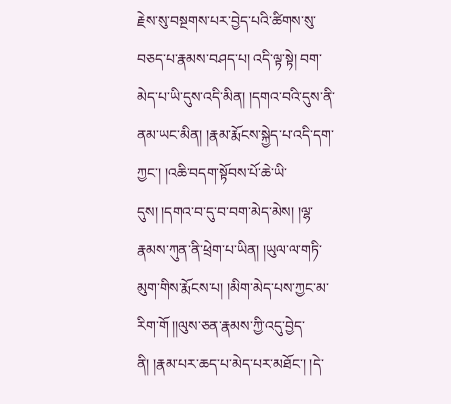རྗེས་སུ་བསྔགས་པར་བྱེད་པའི་ཚིགས་སུ་བཅད་པ་རྣམས་བཤད་པ། འདི་ལྟ་སྟེ། བག་མེད་པ་ཡི་དུས་འདི་མིན། །དགའ་བའི་དུས་ནི་ནམ་ཡང་མིན། །རྣམ་རྨོངས་སྐྱེད་པ་འདི་དག་ཀྱང་། །འཆི་བདག་སྟོབས་པོ་ཆེ་ཡི་དུས། །དགའ་བ་དུ་བ་བག་མེད་མེས། །ལྷ་རྣམས་ཀུན་ནི་ཕྲེག་པ་ཡིན། །ཡུལ་ལ་གཏི་མུག་གིས་རྨོངས་པ། །མིག་མེད་པས་ཀྱང་མ་རིག་གོ །།ལུས་ཅན་རྣམས་ཀྱི་འདུ་བྱེད་ནི། །རྣམ་པར་ཆད་པ་མེད་པར་མཐོང་། །དེ་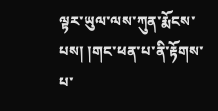ལྟར་ཡུལ་ལས་ཀུན་རྨོངས་པས། །གང་ཕན་པ་ནི་རྟོགས་པ་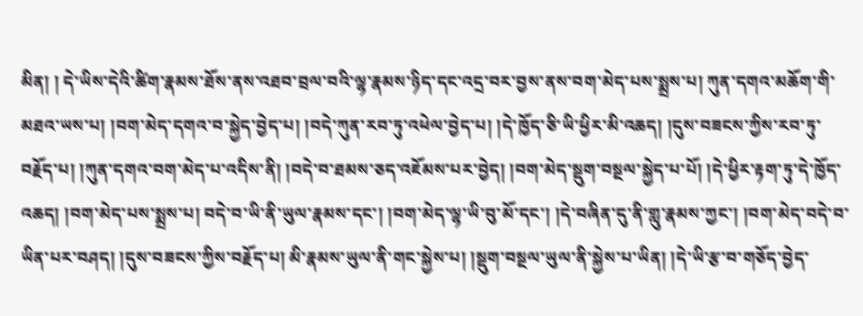མིན། ། དེ་ཡིས་དེའི་ཚིག་རྣམས་ཐོས་ནས་འཐབ་བྲལ་བའི་ལྷ་རྣམས་ཉིད་དང་འདྲ་བར་བྱས་ནས་བག་མེད་པས་སྨྲས་པ། ཀུན་དགའ་མཆོག་གི་མཐའ་ཡས་པ། །བག་མེད་དགའ་བ་སྐྱེད་བྱེད་པ། །བདེ་ཀུན་རབ་ཏུ་འཕེལ་བྱེད་པ། །དེ་ཁྱོད་ཅི་ཡི་ཕྱིར་མི་འཆད། །དུས་བཟངས་ཀྱིས་རབ་ཏུ་བརྗོད་པ། །ཀུན་དགའ་བག་མེད་པ་འདིས་ནི། །བདེ་བ་ཐམས་ཅད་འཇོམས་པར་བྱེད། །བག་མེད་སྡུག་བསྔལ་སྐྱེད་པ་པོ། །དེ་ཕྱིར་རྟག་ཏུ་དེ་ཁྱོད་འཆད། །བག་མེད་པས་སྨྲས་པ། བདེ་བ་ཡི་ནི་ཡུལ་རྣམས་དང་། །བག་མེད་ལྷ་ཡི་བུ་མོ་དང་། །དེ་བཞིན་དུ་ནི་གླུ་རྣམས་ཀྱང་། །བག་མེད་བདེ་བ་ཡིན་པར་བཤད། །དུས་བཟངས་ཀྱིས་བརྗོད་པ། མི་རྣམས་ཡུལ་ནི་གང་སྐྱེས་པ། །སྡུག་བསྔལ་ཡུལ་ནི་སྐྱེས་པ་ཡིན། །དེ་ཡི་རྩ་བ་གཅོད་བྱེད་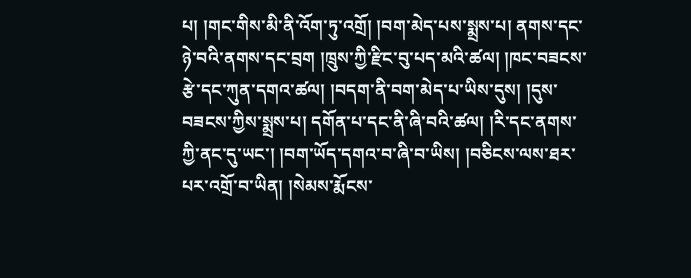པ། །གང་གིས་མི་ནི་འོག་ཏུ་འགྲོ། །བག་མེད་པས་སྨྲས་པ། ནགས་དང་ཉེ་བའི་ནགས་དང་བྲག །ཁྲུས་ཀྱི་རྫིང་བུ་པད་མའི་ཚལ། །ཁང་བཟངས་རྩེ་དང་ཀུན་དགའ་ཚལ། །བདག་ནི་བག་མེད་པ་ཡིས་དུས། །དུས་བཟངས་ཀྱིས་སྨྲས་པ། དགོན་པ་དང་ནི་ཞི་བའི་ཚལ། །རི་དང་ནགས་ཀྱི་ནང་དུ་ཡང་། །བག་ཡོད་དགའ་བ་ཞི་བ་ཡིས། །བཅིངས་ལས་ཐར་པར་འགྲོ་བ་ཡིན། །སེམས་རྨོངས་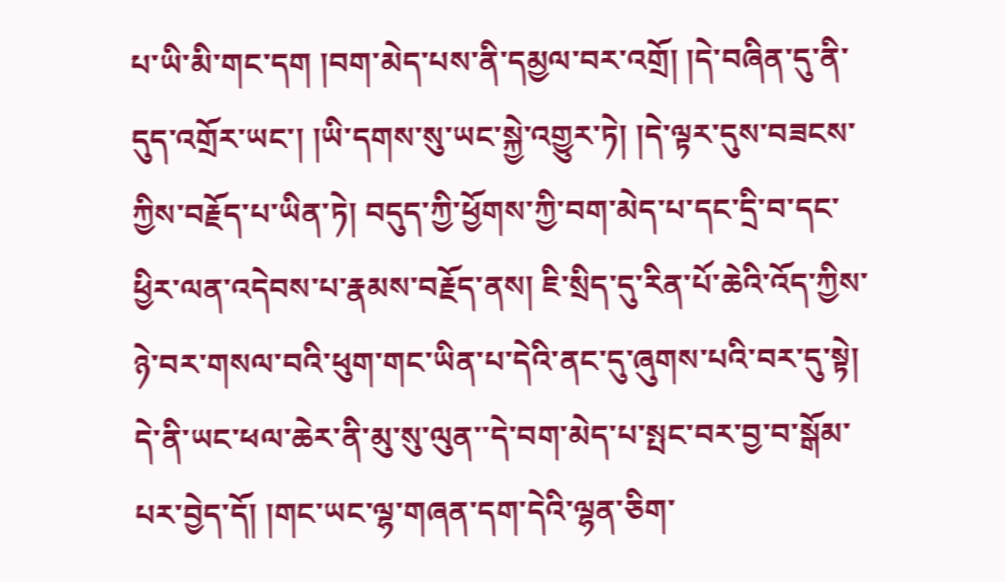པ་ཡི་མི་གང་དག །བག་མེད་པས་ནི་དམྱལ་བར་འགྲོ། །དེ་བཞིན་དུ་ནི་
དུད་འགྲོར་ཡང་། །ཡི་དགས་སུ་ཡང་སྐྱེ་འགྱུར་ཏེ། །དེ་ལྟར་དུས་བཟངས་ཀྱིས་བརྗོད་པ་ཡིན་ཏེ། བདུད་ཀྱི་ཕྱོགས་ཀྱི་བག་མེད་པ་དང་དྲི་བ་དང་ཕྱིར་ལན་འདེབས་པ་རྣམས་བརྗོད་ནས། ཇི་སྲིད་དུ་རིན་པོ་ཆེའི་འོད་ཀྱིས་ཉེ་བར་གསལ་བའི་ཕུག་གང་ཡིན་པ་དེའི་ནང་དུ་ཞུགས་པའི་བར་དུ་སྟེ། དེ་ནི་ཡང་ཕལ་ཆེར་ནི་མུ་སུ་ལུན་་དེ་བག་མེད་པ་སྤང་བར་བྱ་བ་སྒོམ་པར་བྱེད་དོ། །གང་ཡང་ལྷ་གཞན་དག་དེའི་ལྷན་ཅིག་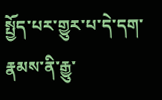སྤྱོད་པར་གྱུར་པ་དེ་དག་རྣམས་ནི་རྒྱུ་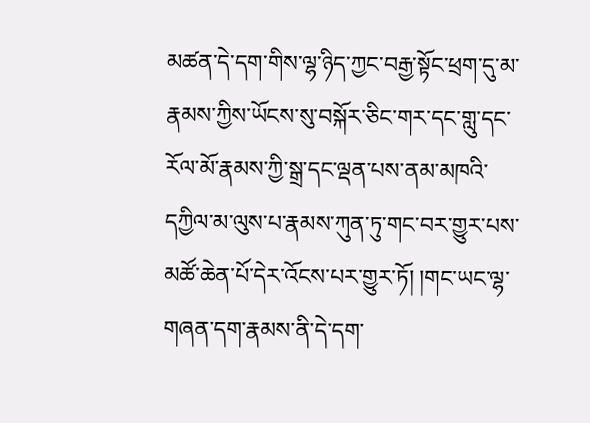མཚན་དེ་དག་གིས་ལྷ་ཉིད་ཀྱང་བརྒྱ་སྟོང་ཕྲག་དུ་མ་རྣམས་ཀྱིས་ཡོངས་སུ་བསྐོར་ཅིང་གར་དང་གླུ་དང་རོལ་མོ་རྣམས་ཀྱི་སྒྲ་དང་ལྡན་པས་ནམ་མཁའི་དཀྱིལ་མ་ལུས་པ་རྣམས་ཀུན་ཏུ་གང་བར་གྱུར་པས་མཚོ་ཆེན་པོ་དེར་འོངས་པར་གྱུར་ཏོ། །གང་ཡང་ལྷ་གཞན་དག་རྣམས་ནི་དེ་དག་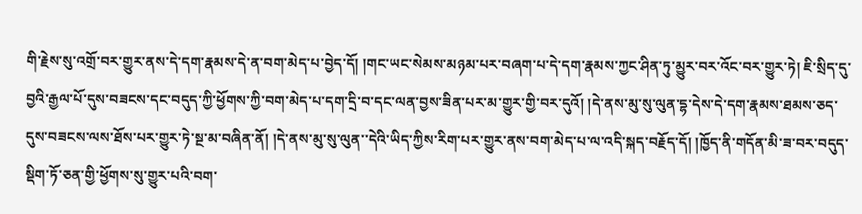གི་རྗེས་སུ་འགྲོ་བར་གྱུར་ནས་དེ་དག་རྣམས་དེ་ན་བག་མེད་པ་བྱེད་དོ། །གང་ཡང་སེམས་མཉམ་པར་བཞག་པ་དེ་དག་རྣམས་ཀྱང་ཤིན་ཏུ་མྱུར་བར་འོང་བར་གྱུར་ཏེ། ཇི་སྲིད་དུ་བྱའི་རྒྱལ་པོ་དུས་བཟངས་དང་བདུད་ཀྱི་ཕྱོགས་ཀྱི་བག་མེད་པ་དག་དྲི་བ་དང་ལན་བྱས་ཟིན་པར་མ་གྱུར་གྱི་བར་དུའོ། །དེ་ནས་མུ་སུ་ལུན་དྷ་དེས་དེ་དག་རྣམས་ཐམས་ཅད་དུས་བཟངས་ལས་ཐོས་པར་གྱུར་ཏེ་སྔ་མ་བཞིན་ནོ། །དེ་ནས་མུ་སུ་ལུན་་དེའི་ཡིད་ཀྱིས་རིག་པར་གྱུར་ནས་བག་མེད་པ་ལ་འདི་སྐད་བརྗོད་དོ། །ཁྱོད་ནི་གདོན་མི་ཟ་བར་བདུད་སྡིག་ཏོ་ཅན་གྱི་ཕྱོགས་སུ་གྱུར་པའི་བག་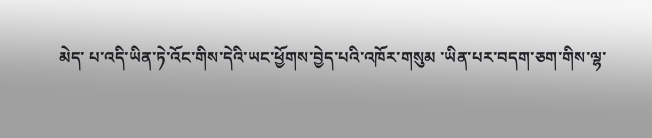མེད་ པ་འདི་ཡིན་ཏེ་འོང་གིས་དེའི་ཡང་ཕྱོགས་བྱེད་པའི་འཁོར་གསུམ ་ཡིན་པར་བདག་ཅག་གིས་ལྷ་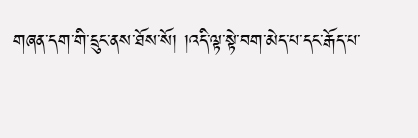གཞན་དག་གི་དྲུང་ནས་ཐོས་སོ། །འདི་ལྟ་སྟེ་བག་མེད་པ་དང་རྒོད་པ་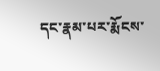དང་རྣམ་པར་རྨོངས་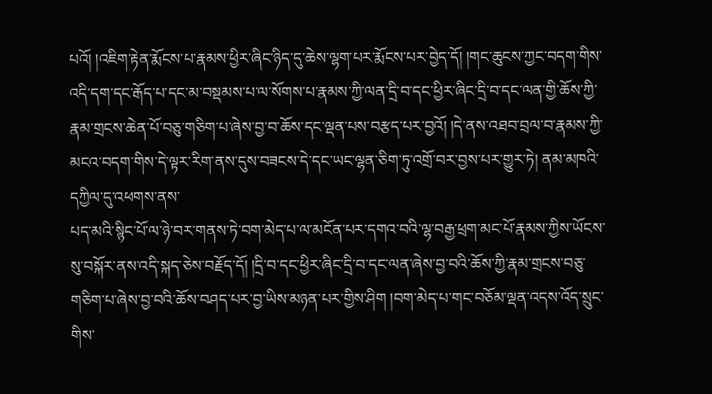པའོ། །འཇིག་རྟེན་རྨོངས་པ་རྣམས་ཕྱིར་ཞིང་ཉིད་དུ་ཆེས་ལྷག་པར་རྨོངས་པར་བྱེད་དོ། །གང་ཆུངས་ཀྱང་བདག་གིས་འདི་དག་དང་རྒོད་པ་དང་མ་བསྡམས་པ་ལ་སོགས་པ་རྣམས་ཀྱི་ལན་དྲི་བ་དང་ཕྱིར་ཞིང་དྲི་བ་དང་ལན་གྱི་ཆོས་ཀྱི་རྣམ་གྲངས་ཆེན་པོ་བཅུ་གཅིག་པ་ཞེས་བྱ་བ་ཆོས་དང་ལྡན་པས་བརྩད་པར་བྱའོ། །དེ་ནས་འཐབ་བྲལ་བ་རྣམས་ཀྱི་མངའ་བདག་གིས་དེ་ལྟར་རིག་ནས་དུས་བཟངས་དེ་དང་ཡང་ལྷན་ཅིག་ཏུ་འགྲོ་བར་བྱས་པར་གྱུར་ཏེ། ནམ་མཁའི་དཀྱིལ་དུ་འཕགས་ནས་
པད་མའི་སྙིང་པོ་ལ་ཉེ་བར་གནས་ཏེ་བག་མེད་པ་ལ་མངོན་པར་དགའ་བའི་ལྷ་བརྒྱ་ཕྲག་མང་པོ་རྣམས་ཀྱིས་ཡོངས་སུ་བསྐོར་ནས་འདི་སྐད་ཅེས་བརྗོད་དོ། །དྲི་བ་དང་ཕྱིར་ཞིང་དྲི་བ་དང་ལན་ཞེས་བྱ་བའི་ཆོས་ཀྱི་རྣམ་གྲངས་བཅུ་གཅིག་པ་ཞེས་བྱ་བའི་ཆོས་བཤད་པར་བྱ་ཡིས་མཉན་པར་གྱིས་ཤིག །བག་མེད་པ་གང་བཅོམ་ལྡན་འདས་འོད་སྲུང་གིས་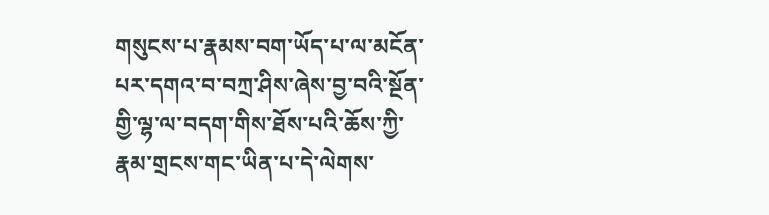གསུངས་པ་རྣམས་བག་ཡོད་པ་ལ་མངོན་པར་དགའ་བ་བཀྲ་ཤིས་ཞེས་བྱ་བའི་སྔོན་གྱི་ལྷ་ལ་བདག་གིས་ཐོས་པའི་ཆོས་ཀྱི་རྣམ་གྲངས་གང་ཡིན་པ་དེ་ལེགས་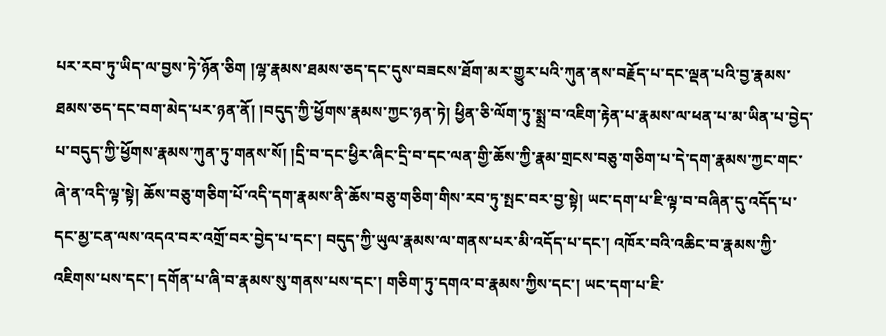པར་རབ་ཏུ་ཡིད་ལ་བྱས་ཏེ་ཉོན་ཅིག །ལྷ་རྣམས་ཐམས་ཅད་དང་དུས་བཟངས་ཐོག་མར་གྱུར་པའི་ཀུན་ནས་བརྗོད་པ་དང་ལྡན་པའི་བྱ་རྣམས་ཐམས་ཅད་དང་བག་མེད་པར་ཉན་ནོ། །བདུད་ཀྱི་ཕྱོགས་རྣམས་ཀྱང་ཉན་ཏེ། ཕྱིན་ཅི་ལོག་ཏུ་སྨྲ་བ་འཇིག་རྟེན་པ་རྣམས་ལ་ཕན་པ་མ་ཡིན་པ་བྱེད་པ་བདུད་ཀྱི་ཕྱོགས་རྣམས་ཀུན་ཏུ་གནས་སོ། །དྲི་བ་དང་ཕྱིར་ཞིང་དྲི་བ་དང་ལན་གྱི་ཆོས་ཀྱི་རྣམ་གྲངས་བཅུ་གཅིག་པ་དེ་དག་རྣམས་ཀྱང་གང་ཞེ་ན་འདི་ལྟ་སྟེ། ཆོས་བཅུ་གཅིག་པོ་འདི་དག་རྣམས་ནི་ཆོས་བཅུ་གཅིག་གིས་རབ་ཏུ་སྤང་བར་བྱ་སྟེ། ཡང་དག་པ་ཇི་ལྟ་བ་བཞིན་དུ་འདོད་པ་དང་མྱ་ངན་ལས་འདའ་བར་འགྲོ་བར་བྱེད་པ་དང་། བདུད་ཀྱི་ཡུལ་རྣམས་ལ་གནས་པར་མི་འདོད་པ་དང་། འཁོར་བའི་འཆིང་བ་རྣམས་ཀྱི་འཇིགས་པས་དང་། དགོན་པ་ཞི་བ་རྣམས་སུ་གནས་པས་དང་། གཅིག་ཏུ་དགའ་བ་རྣམས་ཀྱིས་དང་། ཡང་དག་པ་ཇི་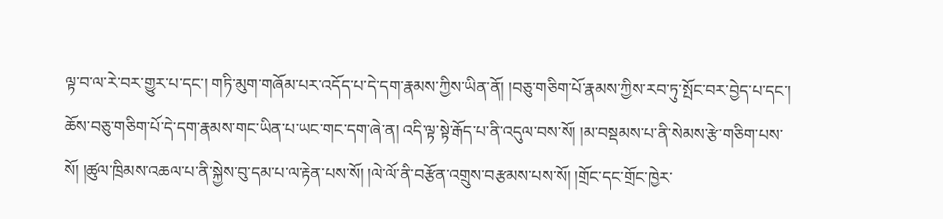ལྟ་བ་ལ་རེ་བར་གྱུར་པ་དང་། གཏི་མུག་གཞོམ་པར་འདོད་པ་དེ་དག་རྣམས་ཀྱིས་ཡིན་ནོ། །བཅུ་གཅིག་པོ་རྣམས་ཀྱིས་རབ་ཏུ་སྤོང་བར་བྱེད་པ་དང་། ཆོས་བཅུ་གཅིག་པོ་དེ་དག་རྣམས་གང་ཡིན་པ་ཡང་གང་དག་ཞེ་ན། འདི་ལྟ་སྟེ་རྒོད་པ་ནི་འདུལ་བས་སོ། །མ་བསྡམས་པ་ནི་སེམས་རྩེ་གཅིག་པས་སོ། །ཚུལ་ཁྲིམས་འཆལ་པ་ནི་སྐྱེས་བུ་དམ་པ་ལ་རྟེན་པས་སོ། །ལེ་ལོ་ནི་བརྩོན་འགྲུས་བརྩམས་པས་སོ། །གྲོང་དང་གྲོང་ཁྱེར་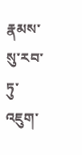རྣམས་སུ་རབ་ཏུ་འཇུག་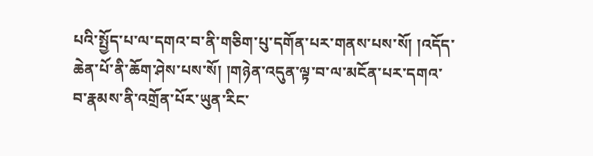པའི་སྤྱོད་པ་ལ་དགའ་བ་ནི་གཅིག་པུ་དགོན་པར་གནས་པས་སོ། །འདོད་ཆེན་པོ་ནི་ཆོག་ཤེས་པས་སོ། །གཉེན་འདུན་ལྟ་བ་ལ་མངོན་པར་དགའ་བ་རྣམས་ནི་འགྲོན་པོར་ཡུན་རིང་